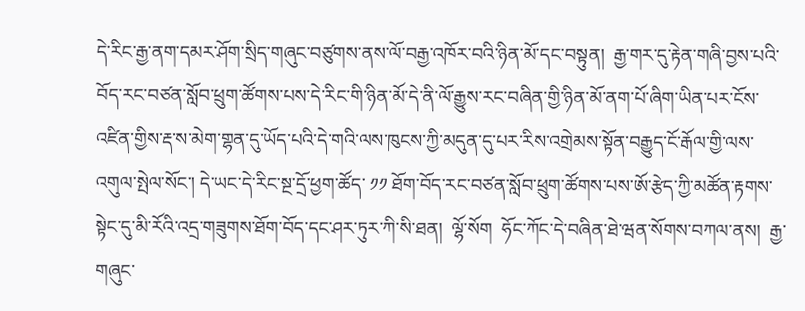དེ་རིང་རྒྱ་ནག་དམར་ཤོག་སྲིད་གཞུང་བཙུགས་ནས་ལོ་བརྒྱ་འཁོར་བའི་ཉིན་མོ་དང་བསྟུན།  རྒྱ་གར་དུ་རྟེན་གཞི་བྱས་པའི་བོད་རང་བཙན་སློབ་ཕྲུག་ཚོགས་པས་དེ་རིང་གི་ཉིན་མོ་དེ་ནི་ལོ་རྒྱུས་རང་བཞིན་གྱི་ཉིན་མོ་ནག་པོ་ཞིག་ཡིན་པར་ངོས་འཛིན་གྱིས་རྡ་ས་མེག་གྷན་དུ་ཡོད་པའི་དེ་གའི་ལས་ཁུངས་ཀྱི་མདུན་དུ་པར་རིས་འགྲེམས་སྟོན་བརྒྱུད་ངོ་རྒོལ་གྱི་ལས་འགུལ་སྤེལ་སོང་། དེ་ཡང་དེ་རིང་སྔ་དྲོ་ཕྱག་ཚོད་ ༡༡ ཐོག་བོད་རང་བཙན་སློབ་ཕྲུག་ཚོགས་པས་ཨོ་རྩེད་ཀྱི་མཚོན་རྟགས་སྟེང་དུ་མི་རོའི་འདྲ་གཟུགས་ཐོག་བོད་དང་ཤར་ཏུར་ཀི་སི་ཐན།  ལྷོ་སོག  ཧོང་ཀོང་དེ་བཞིན་ཐེ་ཝན་སོགས་བཀལ་ནས།  རྒྱ་གཞུང་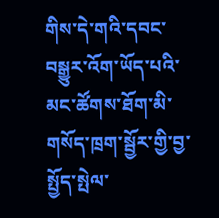གིས་དེ་གའི་དབང་བསྒྱུར་འོག་ཡོད་པའི་མང་ཚོགས་ཐོག་མི་གསོད་ཁྲག་སྦྱོར་གྱི་བྱ་སྤྱོད་སྤེལ་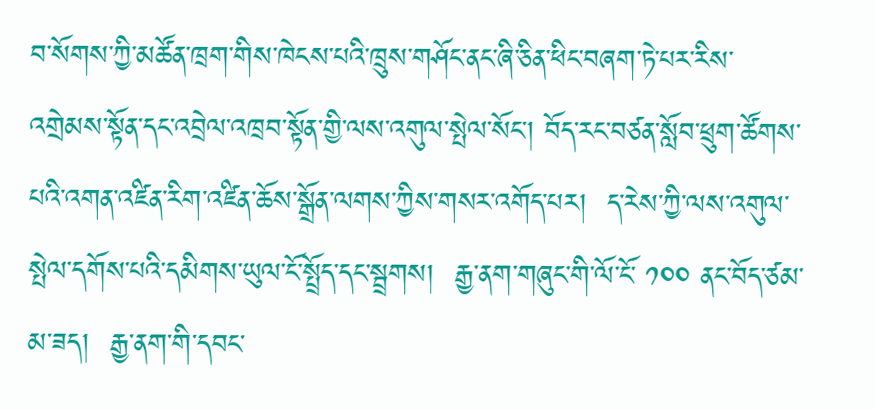བ་སོགས་ཀྱི་མཚོན་ཁྲག་གིས་ཁེངས་པའི་ཁྲུས་གཤོང་ནང་ཞི་ཅིན་ཕིང་བཞག་ཏེ་པར་རིས་འགྲེམས་སྟོན་དང་འབྲེལ་འཁྲབ་སྟོན་གྱི་ལས་འགུལ་སྤེལ་སོང་། བོད་རང་བཙན་སློབ་ཕྲུག་ཚོགས་པའི་འགན་འཛིན་རིག་འཛིན་ཆོས་སྒྲོན་ལགས་ཀྱིས་གསར་འགོད་པར།  ད་རེས་ཀྱི་ལས་འགུལ་སྤེལ་དགོས་པའི་དམིགས་ཡུལ་ངོ་སྤྲོད་དང་སྦྲགས།  རྒྱ་ནག་གཞུང་གི་ལོ་ངོ་ ༡༠༠ ནང་བོད་ཙམ་མ་ཟད།  རྒྱ་ནག་གི་དབང་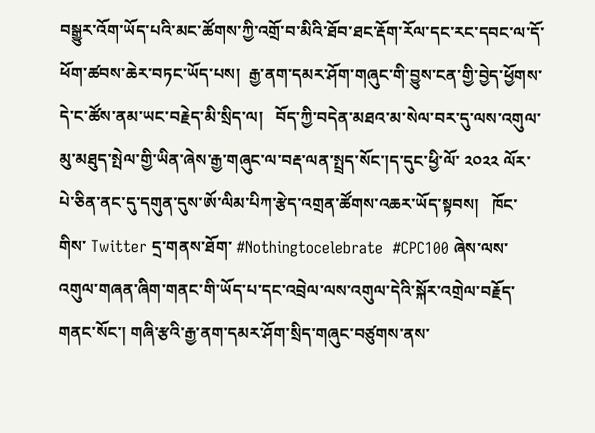བསྒྱུར་འོག་ཡོད་པའི་མང་ཚོགས་ཀྱི་འགྲོ་བ་མིའི་ཐོབ་ཐང་རྡོག་རོལ་དང་རང་དབང་ལ་དོ་ཕོག་ཚབས་ཆེར་བཏང་ཡོད་པས།  རྒྱ་ནག་དམར་ཤོག་གཞུང་གི་བྱུས་ངན་གྱི་བྱེད་ཕྱོགས་དེ་ང་ཚོས་ནམ་ཡང་བརྗེད་མི་སྲིད་ལ།   བོད་ཀྱི་བདེན་མཐའ་མ་སེལ་བར་དུ་ལས་འགུལ་མུ་མཐུད་སྤེལ་གྱི་ཡིན་ཞེས་རྒྱ་གཞུང་ལ་བརྡ་ལན་སྤྲད་སོང་།ད་དུང་ཕྱི་ལོ་ ༢༠༢༢ ལོར་པེ་ཅིན་ནང་དུ་དགུན་དུས་ཨོ་ལིམ་པིཀ་རྩེད་འགྲན་ཚོགས་འཆར་ཡོད་སྟབས།   ཁོང་གིས་ Twitter དྲ་གནས་ཐོག་ #Nothingtocelebrate  #CPC100 ཞེས་ལས་འགུལ་གཞན་ཞིག་གནང་གི་ཡོད་པ་དང་འབྲེལ་ལས་འགུལ་དེའི་སྐོར་འགྲེལ་བརྗོད་གནང་སོང་། གཞི་རྩའི་རྒྱ་ནག་དམར་ཤོག་སྲིད་གཞུང་བཙུགས་ནས་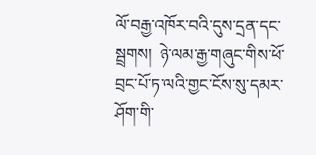ལོ་བརྒྱ་འཁོར་བའི་དུས་དྲན་དང་སྦྲགས།  ཉེ་ལམ་རྒྱ་གཞུང་གིས་ཕོ་བྲང་པོ་ཏ་ལའི་གྱང་ངོས་སུ་དམར་ཤོག་གི་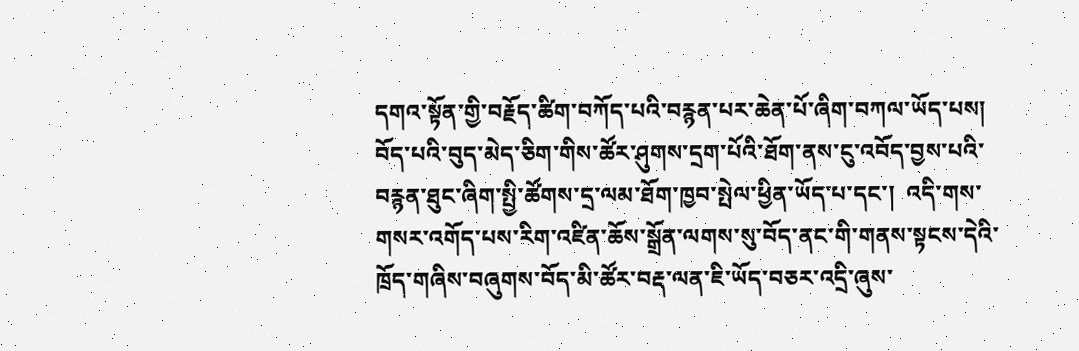དགའ་སྟོན་གྱི་བརྗོད་ཚིག་བཀོད་པའི་བརྙན་པར་ཆེན་པོ་ཞིག་བཀལ་ཡོད་པས།  བོད་པའི་བུད་མེད་ཅིག་གིས་ཚོར་ཤུགས་དྲག་པོའི་ཐོག་ནས་ངུ་འབོད་བྱས་པའི་བརྙན་ཐུང་ཞིག་སྤྱི་ཚོགས་དྲ་ལམ་ཐོག་ཁྱབ་སྤེལ་ཕྱིན་ཡོད་པ་དང་།  འདི་གས་གསར་འགོད་པས་རིག་འཛིན་ཆོས་སྒྲོན་ལགས་སུ་བོད་ནང་གི་གནས་སྟངས་དེའི་ཁྲོད་གཞིས་བཞུགས་བོད་མི་ཚོར་བརྡ་ལན་ཇི་ཡོད་བཅར་འདྲི་ཞུས་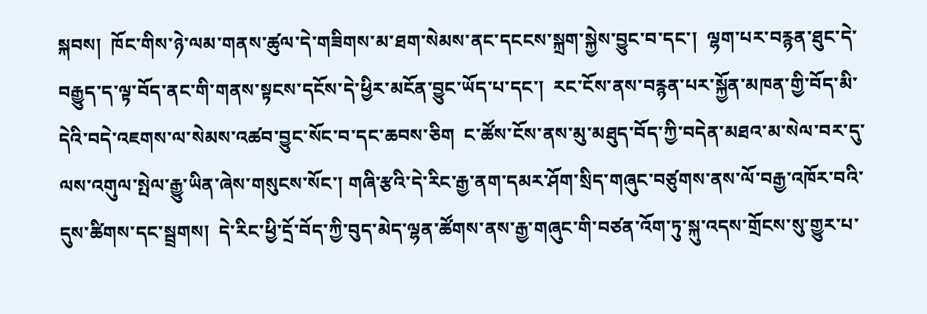སྐབས།  ཁོང་གིས་ཉེ་ལམ་གནས་ཚུལ་དེ་གཟིགས་མ་ཐག་སེམས་ནང་དངངས་སྐྲག་སྐྱེས་བྱུང་བ་དང་།  ལྷག་པར་བརྙན་ཐུང་དེ་བརྒྱུད་ད་ལྟ་བོད་ནང་གི་གནས་སྟངས་དངོས་དེ་ཕྱིར་མངོན་བྱུང་ཡོད་པ་དང་།  རང་ངོས་ནས་བརྙན་པར་སྐྱོན་མཁན་གྱི་བོད་མི་དེའི་བདེ་འཇགས་ལ་སེམས་འཚབ་བྱུང་སོང་བ་དང་ཆབས་ཅིག  ང་ཚོས་ངོས་ནས་མུ་མཐུད་བོད་ཀྱི་བདེན་མཐའ་མ་སེལ་བར་དུ་ལས་འགུལ་སྤེལ་རྒྱུ་ཡིན་ཞེས་གསུངས་སོང་། གཞི་རྩའི་དེ་རིང་རྒྱ་ནག་དམར་ཤོག་སྲིད་གཞུང་བཙུགས་ནས་ལོ་བརྒྱ་འཁོར་བའི་དུས་ཚིགས་དང་སྦྲགས།  དེ་རིང་ཕྱི་དྲོ་བོད་ཀྱི་བུད་མེད་ལྷན་ཚོགས་ནས་རྒྱ་གཞུང་གི་བཙན་འོག་ཏུ་སྐུ་འདས་གྲོངས་སུ་གྱུར་པ་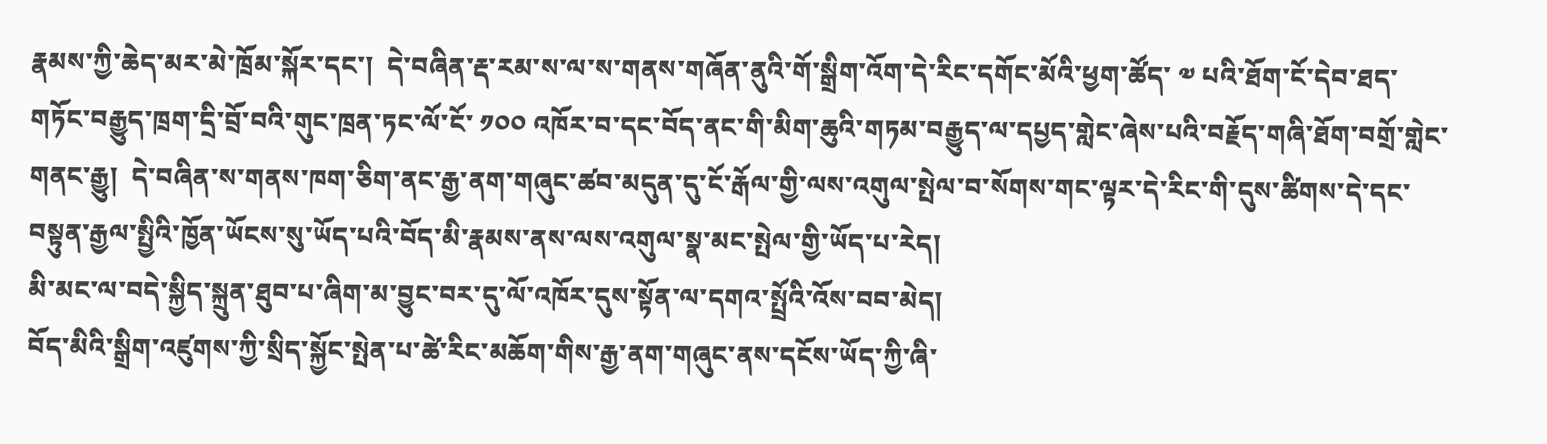རྣམས་ཀྱི་ཆེད་མར་མེ་ཁྲོམ་སྐོར་དང་།  དེ་བཞིན་རྡ་རམ་ས་ལ་ས་གནས་གཞོན་ནུའི་གོ་སྒྲིག་འོག་དེ་རིང་དགོང་མོའི་ཕྱག་ཚོད་ ༧ པའི་ཐོག་ངོ་དེབ་ཐད་གཏོང་བརྒྱུད་ཁྲག་དྲི་བྲོ་བའི་གུང་ཁྲན་ཏང་ལོ་ངོ་ ༡༠༠ འཁོར་བ་དང་བོད་ནང་གི་མིག་ཆུའི་གཏམ་བརྒྱུད་ལ་དཔྱད་གླེང་ཞེས་པའི་བརྗོད་གཞི་ཐོག་བགྲོ་གླེང་གནང་རྒྱུ།  དེ་བཞིན་ས་གནས་ཁག་ཅིག་ནང་རྒྱ་ནག་གཞུང་ཚབ་མདུན་དུ་ངོ་རྒོལ་གྱི་ལས་འགུལ་སྤེལ་བ་སོགས་གང་ལྟར་དེ་རིང་གི་དུས་ཚིགས་དེ་དང་བསྟུན་རྒྱལ་སྤྱིའི་ཁྱོན་ཡོངས་སུ་ཡོད་པའི་བོད་མི་རྣམས་ནས་ལས་འགུལ་སྣ་མང་སྤེལ་གྱི་ཡོད་པ་རེད།
མི་མང་ལ་བདེ་སྐྱིད་སྐྲུན་ཐུབ་པ་ཞིག་མ་བྱུང་བར་དུ་ལོ་འཁོར་དུས་སྟོན་ལ་དགའ་སྤྲོའི་འོས་བབ་མེད།
བོད་མིའི་སྒྲིག་འཛུགས་ཀྱི་སྲིད་སྐྱོང་སྤེན་པ་ཚེ་རིང་མཆོག་གིས་རྒྱ་ནག་གཞུང་ནས་དངོས་ཡོད་ཀྱི་ཞི་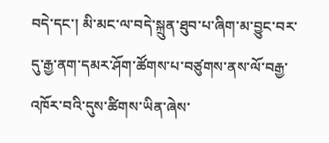བདེ་དང་། མི་མང་ལ་བདེ་སྐྲུན་ཐུབ་པ་ཞིག་མ་བྱུང་བར་དུ་རྒྱ་ནག་དམར་ཤོག་ཚོགས་པ་བཙུགས་ནས་ལོ་བརྒྱ་འཁོར་བའི་དུས་ཚིགས་ཡིན་ཞེས་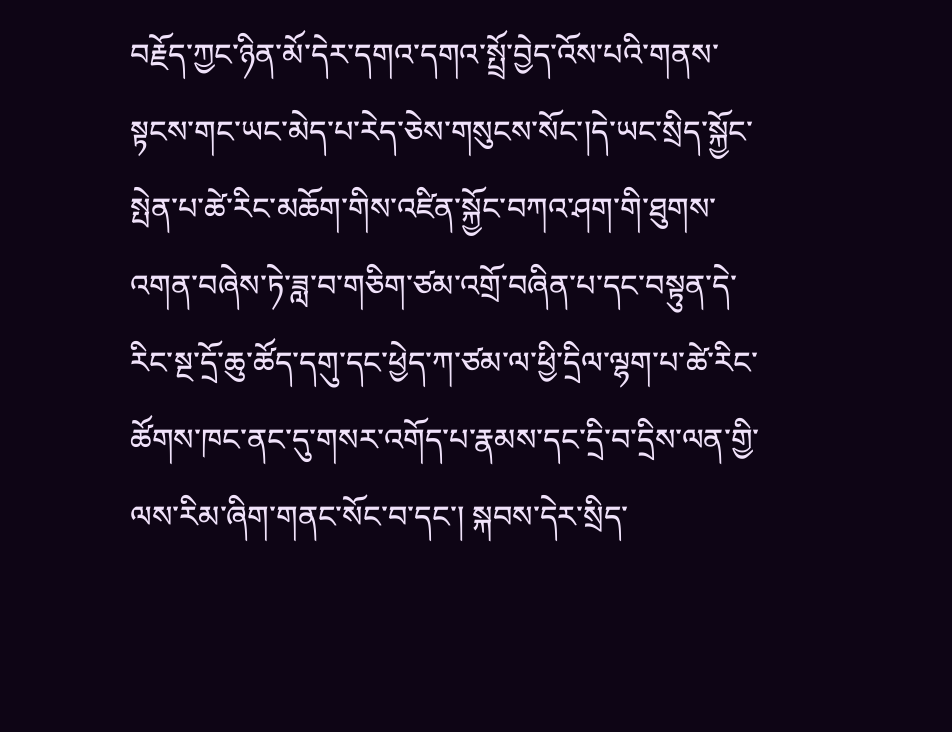བརྗོད་ཀྱང་ཉིན་མོ་དེར་དགའ་དགའ་སྤྲོ་བྱེད་འོས་པའི་གནས་སྟངས་གང་ཡང་མེད་པ་རེད་ཅེས་གསུངས་སོང་།དེ་ཡང་སྲིད་སྐྱོང་སྤེན་པ་ཚེ་རིང་མཆོག་གིས་འཛིན་སྐྱོང་བཀའ་ཤག་གི་ཐུགས་འགན་བཞེས་ཏེ་ཟླ་བ་གཅིག་ཙམ་འགྲོ་བཞིན་པ་དང་བསྟུན་དེ་རིང་སྔ་དྲོ་ཆུ་ཚོད་དགུ་དང་ཕྱེད་ཀ་ཙམ་ལ་ཕྱི་དྲིལ་ལྷག་པ་ཚེ་རིང་ཚོགས་ཁང་ནང་དུ་གསར་འགོད་པ་རྣམས་དང་དྲི་བ་དྲིས་ལན་གྱི་ལས་རིམ་ཞིག་གནང་སོང་བ་དང་། སྐབས་དེར་སྲིད་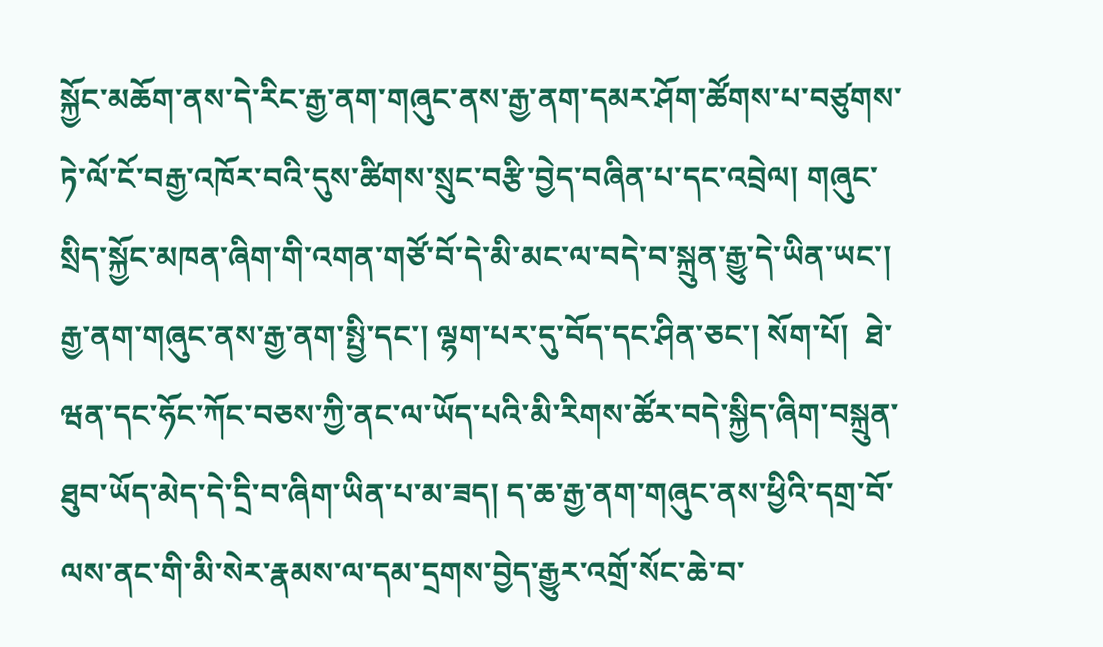སྐྱོང་མཆོག་ནས་དེ་རིང་རྒྱ་ནག་གཞུང་ནས་རྒྱ་ནག་དམར་ཤོག་ཚོགས་པ་བཙུགས་ཏེ་ལོ་ངོ་བརྒྱ་འཁོར་བའི་དུས་ཚིགས་སྲུང་བརྩི་བྱེད་བཞིན་པ་དང་འབྲེལ། གཞུང་སྲིད་སྐྱོང་མཁན་ཞིག་གི་འགན་གཙོ་བོ་དེ་མི་མང་ལ་བདེ་བ་སྐྲུན་རྒྱུ་དེ་ཡིན་ཡང་། རྒྱ་ནག་གཞུང་ནས་རྒྱ་ནག་སྤྱི་དང་། ལྷག་པར་དུ་བོད་དང་ཤིན་ཅང་། སོག་པོ།  ཐེ་ཝན་དང་ཧོང་ཀོང་བཅས་ཀྱི་ནང་ལ་ཡོད་པའི་མི་རིགས་ཚོར་བདེ་སྐྱིད་ཞིག་བསྐྲུན་ཐུབ་ཡོད་མེད་དེ་དྲི་བ་ཞིག་ཡིན་པ་མ་ཟད། ད་ཆ་རྒྱ་ནག་གཞུང་ནས་ཕྱིའི་དགྲ་བོ་ལས་ནང་གི་མི་སེར་རྣམས་ལ་དམ་དྲགས་བྱེད་རྒྱུར་འགྲོ་སོང་ཆེ་བ་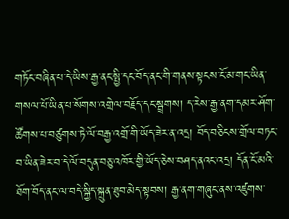གཏོང་བཞིན་པ་དེ་ཡིས་རྒྱ་ནང་སྤྱི་དང་བོད་ནང་གི་གནས་སྟངས་ངོ་མ་གང་ཡིན་གསལ་པོ་ཡིན་པ་སོགས་འགྲེལ་བརྗོད་དང་སྦྲགས། ད་རེས་རྒྱ་ནག་དམར་ཤོག་ཚོགས་པ་བཙུགས་ཏེ་ལོ་བརྒྱ་འགྲོ་གི་ཡོད་ཟེར་ན་འདྲ། བོད་བཅིངས་གྲོལ་བཏང་བ་ཡིན་ཟེར་བ་དེ་ལོ་བདུན་བཅུ་འཁོར་གྱི་ཡོད་ཅེས་བཤད་ནའང་འདྲ། དོན་ངོ་མའི་ཐོག་བོད་ནང་ལ་བདེ་སྐྱིད་སྐྲུན་ཐུབ་མེད་སྟབས། རྒྱ་ནག་གཞུང་ནས་འཛུགས་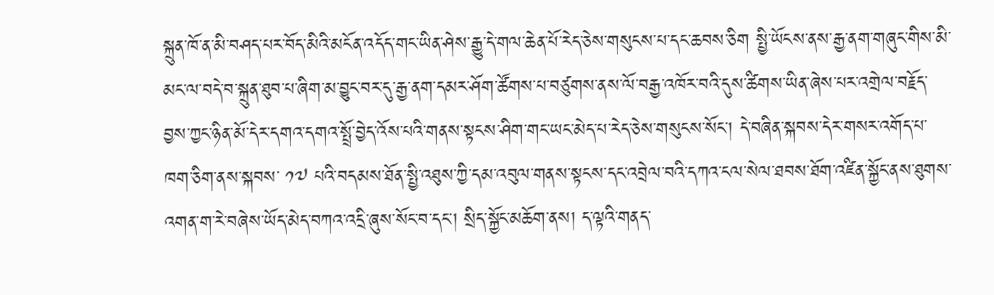སྐྲུན་ཁོ་ན་མི་བཤད་པར་བོད་མིའི་མངོན་འདོད་གང་ཡིན་ཤེས་རྒྱུ་དེ་གལ་ཆེན་པོ་རེད་ཅེས་གསུངས་པ་དང་ཆབས་ཅིག སྤྱི་ཡོངས་ནས་རྒྱ་ནག་གཞུང་གིས་མི་མང་ལ་བདེ་བ་སྐྲུན་ཐུབ་པ་ཞིག་མ་བྱུང་བར་དུ་རྒྱ་ནག་དམར་ཤོག་ཚོགས་པ་བཙུགས་ནས་ལོ་བརྒྱ་འཁོར་བའི་དུས་ཚིགས་ཡིན་ཞེས་པར་འགྲེལ་བརྗོད་བྱས་ཀྱང་ཉིན་མོ་དེར་དགའ་དགའ་སྤྲོ་བྱེད་འོས་པའི་གནས་སྟངས་ཤིག་གང་ཡང་མེད་པ་རེད་ཅེས་གསུངས་སོང་། དེ་བཞིན་སྐབས་དེར་གསར་འགོད་པ་ཁག་ཅིག་ནས་སྐབས་ ༡༧ པའི་བདམས་ཐོན་སྤྱི་འཐུས་ཀྱི་དམ་འབུལ་གནས་སྟངས་དང་འབྲེལ་བའི་དཀའ་ངལ་སེལ་ཐབས་ཐོག་འཛིན་སྐྱོང་ནས་ཐུགས་འགན་ག་རེ་བཞེས་ཡོད་མེད་བཀའ་འདྲི་ཞུས་སོང་བ་དང་། སྲིད་སྐྱོང་མཆོག་ནས། ད་ལྟའི་གནད་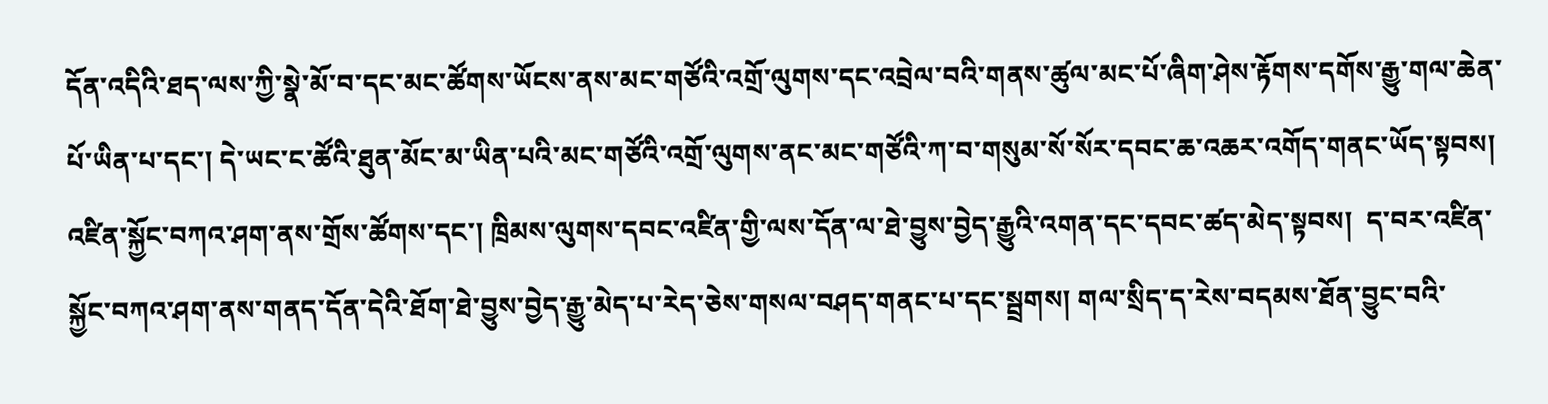དོན་འདིའི་ཐད་ལས་ཀྱི་སྣེ་མོ་བ་དང་མང་ཚོགས་ཡོངས་ནས་མང་གཙོའི་འགྲོ་ལུགས་དང་འབྲེལ་བའི་གནས་ཚུལ་མང་པོ་ཞིག་ཤེས་རྟོགས་དགོས་རྒྱུ་གལ་ཆེན་པོ་ཡིན་པ་དང་། དེ་ཡང་ང་ཚོའི་ཐུན་མོང་མ་ཡིན་པའི་མང་གཙོའི་འགྲོ་ལུགས་ནང་མང་གཙོའི་ཀ་བ་གསུམ་སོ་སོར་དབང་ཆ་འཆར་འགོད་གནང་ཡོད་སྟབས། འཛིན་སྐྱོང་བཀའ་ཤག་ནས་གྲོས་ཚོགས་དང་། ཁྲིམས་ལུགས་དབང་འཛིན་གྱི་ལས་དོན་ལ་ཐེ་བྱུས་བྱེད་རྒྱུའི་འགན་དང་དབང་ཚད་མེད་སྟབས།  ད་བར་འཛིན་སྐྱོང་བཀའ་ཤག་ནས་གནད་དོན་དེའི་ཐོག་ཐེ་བྱུས་བྱེད་རྒྱུ་མེད་པ་རེད་ཅེས་གསལ་བཤད་གནང་པ་དང་སྦྲགས། གལ་སྲིད་ད་རེས་བདམས་ཐོན་བྱུང་བའི་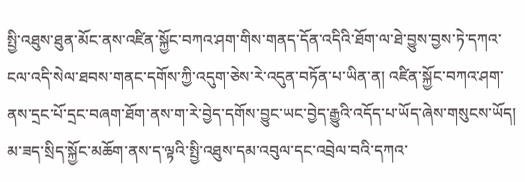སྤྱི་འཐུས་ཐུན་མོང་ནས་འཛིན་སྐྱོང་བཀའ་ཤག་གིས་གནད་དོན་འདིའི་ཐོག་ལ་ཐེ་བྱུས་བྱས་ཏེ་དཀའ་ངལ་འདི་སེལ་ཐབས་གནང་དགོས་ཀྱི་འདུག་ཅེས་རེ་འདུན་བཏོན་པ་ཡིན་ན། འཛིན་སྐྱོང་བཀའ་ཤག་ནས་དྲང་པོ་དྲང་བཞག་ཐོག་ནས་ག་རེ་བྱེད་དགོས་བྱུང་ཡང་བྱེད་རྒྱུའི་འདོད་པ་ཡོད་ཞེས་གསུངས་ཡོད། མ་ཟད་སྲིད་སྐྱོང་མཆོག་ནས་ད་ལྟའི་སྤྱི་འཐུས་དམ་འབུལ་དང་འབྲེལ་བའི་དཀའ་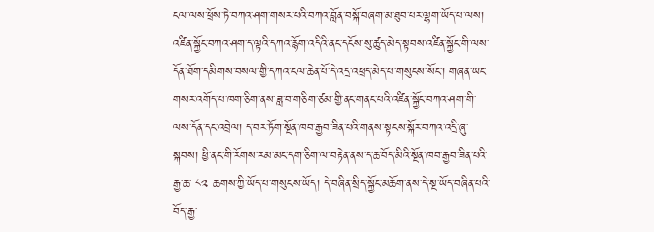ངལ་ལས་ཕྲོས་ཏེ་བཀའ་ཤག་གསར་པའི་བཀའ་བློན་བསྐོ་བཞག་མ་ཐུབ་པར་ལྷག་ཡོད་པ་ལས། འཛིན་སྐྱོང་བཀའ་ཤག་ད་ལྟའི་དཀའ་རྙོག་འདིའི་ནང་དངོས་སུ་ཚུད་མེད་སྟབས་འཛིན་སྐྱོང་གི་ལས་དོན་ཐོག་དམིགས་བསལ་གྱི་དཀའ་ངལ་ཆེན་པོ་དེ་འདྲ་འཕྲད་མེད་པ་གསུངས་སོང་། གཞན་ཡང་གསར་འགོད་པ་ཁག་ཅིག་ནས་ཟླ་བ་གཅིག་ཙམ་གྱི་ནང་གནང་པའི་འཛིན་སྐྱོང་བཀའ་ཤག་གི་ལས་དོན་དང་འབྲེལ། ད་བར་ཏོག་སྔོན་ཁབ་རྒྱབ་ཟིན་པའི་གནས་སྟངས་སྐོར་བཀའ་འདྲི་ཞུ་སྐབས། ཕྱི་ནང་གི་རོགས་རམ་མང་དག་ཅིག་ལ་བརྟེན་ནས་ད་ཆ་བོད་མིའི་སྔོན་ཁབ་རྒྱབ་ཟིན་པའི་རྒྱ་ཆ་ ༨༢ ཆགས་ཀྱི་ཡོད་པ་གསུངས་ཡོད། དེ་བཞིན་སྲིད་སྐྱོང་མཆོག་ནས་དེ་སྔ་ཡོད་བཞིན་པའི་བོད་རྒྱ་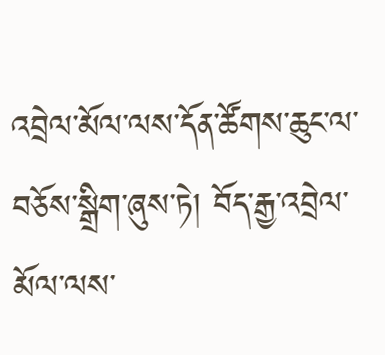འབྲེལ་མོལ་ལས་དོན་ཚོགས་ཆུང་ལ་བཅོས་སྒྲིག་ཞུས་ཏེ། བོད་རྒྱ་འབྲེལ་མོལ་ལས་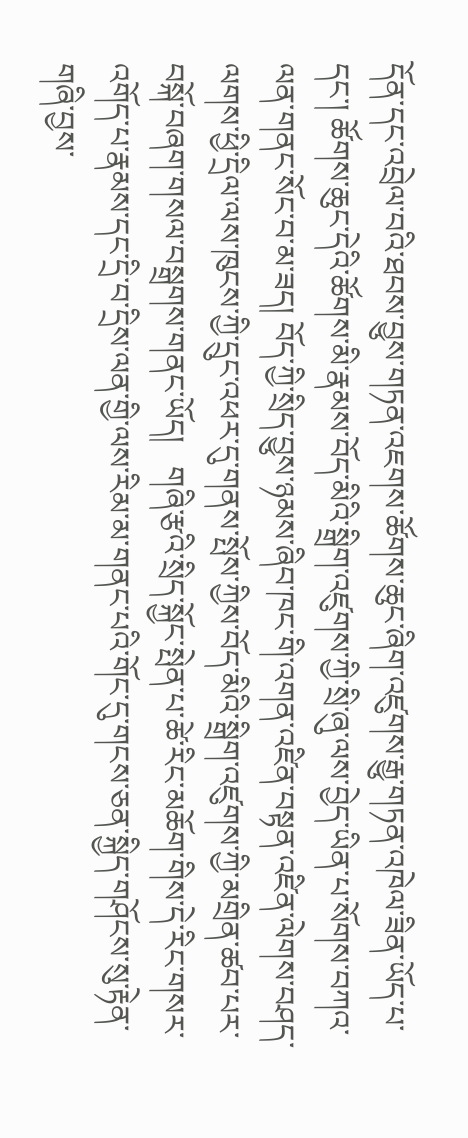དོན་དང་འབྲེལ་བའི་ཐབས་བྱུས་གཏན་འཇགས་ཚོགས་ཆུང་ཞིག་འཛུགས་རྒྱུ་གཏན་འཁེལ་ཟིན་ཡོད་པ་དང་། ཚོགས་ཆུང་དེའི་ཚོགས་མི་རྣམས་བོད་མིའི་སྒྲིག་འཛུགས་ཀྱི་སྲི་ཞུ་ལས་བྱེད་ཡིན་པ་སོགས་བཀའ་ལན་གནང་སོང་བ་མ་ཟད། བོད་ཀྱི་སྲིད་བྱུས་ཉམས་ཞིབ་ཁང་གི་འགན་འཛིན་བསྟན་འཛིན་ལེགས་བཤད་ལགས་ཕྱི་དྲིལ་ལས་ཁུངས་ཀྱི་དྲུང་འཕར་དུ་གནས་སྤོས་ཀྱིས་བོད་མིའི་སྒྲིག་འཛུགས་ཀྱི་མགྲིན་ཚབ་པར་བསྐོ་བཞག་གསལ་བསྒྲགས་གནང་ཡོད།   གཞི་རྩའི་སྲིད་སྐྱོང་སྤེན་པ་ཚེ་རིང་མཆོག་གིས་དེ་རིང་གསར་འགོད་པ་རྣམས་དང་དྲི་བ་དྲིས་ལན་གྱི་ལས་རིམ་མ་གནང་པའི་གོང་དུ་གངས་ཅན་སྐྱིད་གཤོངས་སུ་རྟེན་གཞི་བྱས་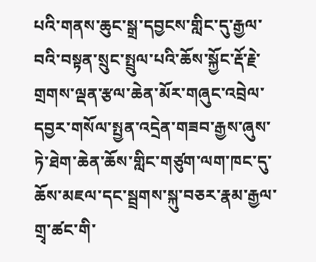པའི་གནས་ཆུང་སྒྲ་དབྱངས་གླིང་དུ་རྒྱལ་བའི་བསྟན་སྲུང་སྤྲུལ་པའི་ཆོས་སྐྱོང་རྡོ་རྗེ་གྲགས་ལྡན་རྩལ་ཆེན་མོར་གཞུང་འབྲེལ་དབྱར་གསོལ་སྤྱན་འདྲེན་གཟབ་རྒྱས་ཞུས་ཏེ་ཐེག་ཆེན་ཆོས་གླིང་གཙུག་ལག་ཁང་དུ་ཆོས་མཇལ་དང་སྦྲགས་སྐུ་བཅར་རྣམ་རྒྱལ་གྲྭ་ཚང་གི་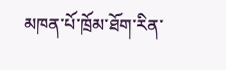མཁན་པོ་ཁྲོམ་ཐོག་རིན་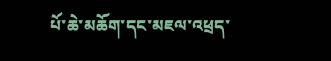པོ་ཆེ་མཆོག་དང་མཇལ་འཕྲད་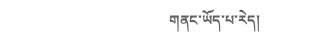གནང་ཡོད་པ་རེད།